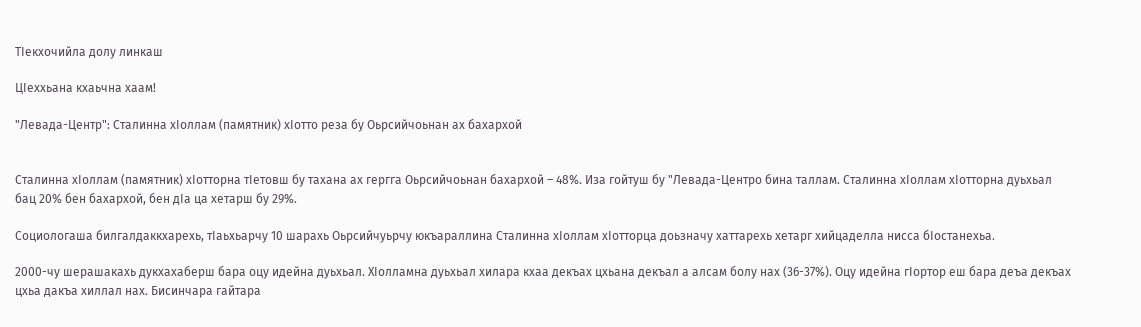ТIекхочийла долу линкаш

ЦIеххьана кхаьчна хаам!

"Левада-Центр": Сталинна хIоллам (памятник) хIотто реза бу Оьрсийчоьнан ах бахархой


Сталинна хIоллам (памятник) хIотторна тIетовш бу тахана ах гергга Оьрсийчоьнан бахархой – 48%. Иза гойтуш бу "Левада-Центро бина таллам. Сталинна хIоллам хIотторна дуьхьал бац 20% бен бахархой, бен дIа ца хетарш бу 29%.

Социологаша билгалдаккхарехь, тIаьхьарчу 10 шарахь Оьрсийчуьрчу юкъараллина Сталинна хIоллам хIотторца доьзначу хаттарехь хетарг хийцаделла нисса бIостанехьа.

2000-чу шерашакахь дукхахаберш бара оцу идейна дуьхьал. ХIолламна дуьхьал хилара кхаа декъах цхьана декъал а алсам болу нах (36-37%). Оцу идейна гIортор еш бара деъа декъах цхьа дакъа хиллал нах. Бисинчара гайтара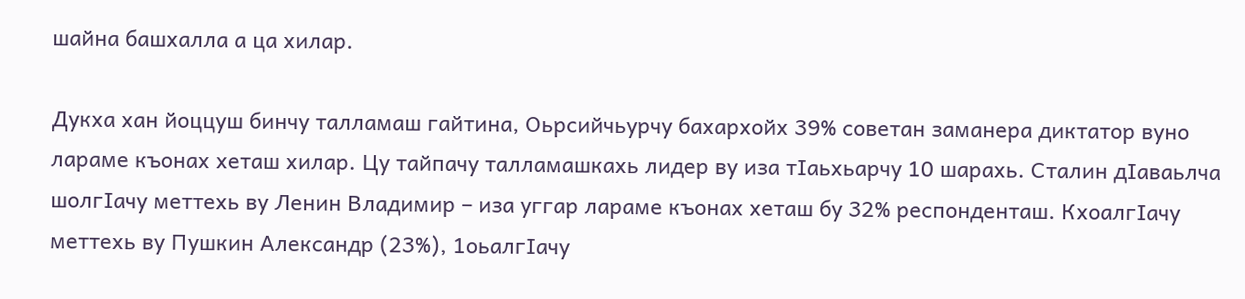шайна башхалла а ца хилар.

Дукха хан йоццуш бинчу талламаш гайтина, Оьрсийчьурчу бахархойх 39% советан заманера диктатор вуно лараме къонах хеташ хилар. Цу тайпачу талламашкахь лидер ву иза тIаьхьарчу 10 шарахь. Сталин дIаваьлча шолгIачу меттехь ву Ленин Владимир – иза уггар лараме къонах хеташ бу 32% респонденташ. КхоалгIачу меттехь ву Пушкин Александр (23%), 1оьалгIачу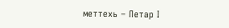меттехь – Петар I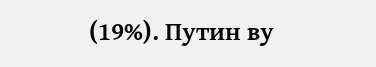(19%). Путин ву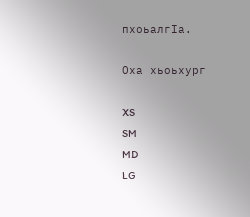пхоьалгIа.

Оха хьоьхург

XS
SM
MD
LG